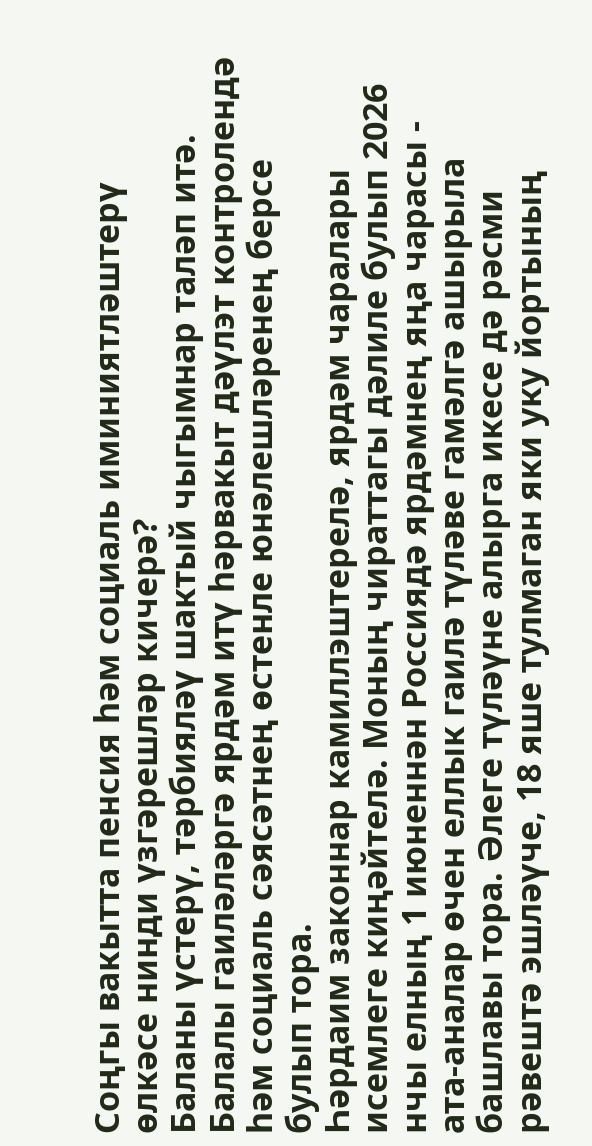Соңгы вакытта пенсия һәм социаль иминиятләштерү өлкәсе нинди үзгәрешләр кичерә?
Баланы үстерү, тәрбияләү шактый чыгымнар таләп итә. Балалы гаиләләргә ярдәм итү һәрвакыт дәүлэт контролендә һәм социаль сәясәтнең өстенле юнәлешләренең берсе булып тора.
Һәрдаим законнар камиллэштерелә, ярдәм чаралары исемлеге киңәйтелә. Моның чираттагы дәлиле булып 2026 нчы елның 1 июненнән Россиядә ярдәмнең яңа чарасы - ата-аналар өчен еллык гаилә түләве гамәлгә ашырыла башлавы тора. Әлеге түләүне алырга икесе дә рәсми рәвештә эшләүче, 18 яше тулмаган яки уку йортының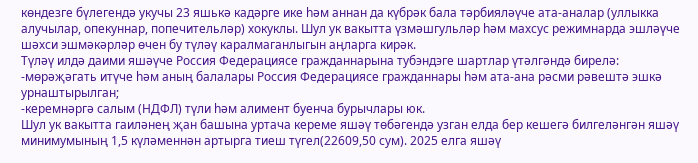көндезге бүлегендә укучы 23 яшькә кадәрге ике һәм аннан да күбрәк бала тәрбияләүче ата-аналар (уллыкка алучылар, опекуннар, попечительләр) хокуклы. Шул ук вакытта үзмәшгульләр һәм махсус режимнарда эшләүче шәхси эшмәкәрләр өчен бу түләү каралмаганлыгын аңларга кирәк.
Түләү илдә даими яшәүче Россия Федерациясе гражданнарына тубэндэге шартлар үтәлгәндә бирелә:
-мөрәҗәгать итүче һәм аның балалары Россия Федерациясе гражданнары һәм ата-ана рәсми рәвештә эшкә урнаштырылган;
-керемнәргә салым (НДФЛ) түли һәм алимент буенча бурычлары юк.
Шул ук вакытта гаиләнең җан башына уртача кереме яшәү төбәгендә узган елда бер кешегә билгеләнгән яшәү минимумының 1,5 күләменнән артырга тиеш түгел(22609,50 сум). 2025 елга яшәү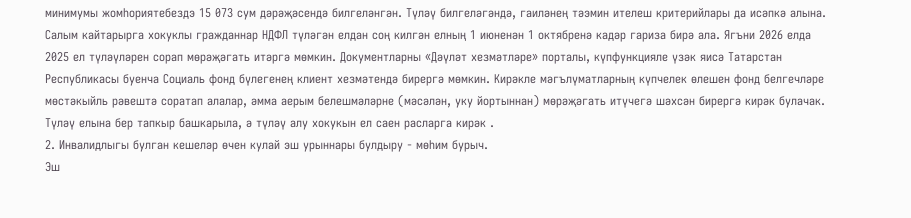минимумы жомһориятебездэ 15 073 сум дәрәҗәсендә билгеләнгән. Түләү билгеләгәндә, гаиләнең тәэмин ителеш критерийлары да исәпкә алына.
Салым кайтарырга хокуклы гражданнар НДФЛ түләгән елдан соң килгән елның 1 июненән 1 октябренә кадәр гариза бирә ала. Ягъни 2026 елда 2025 ел түләүләрен сорап мөрәҗәгать итәргә мөмкин. Документларны «Дәүләт хезмәтләре» порталы, күпфункцияле үзәк яисә Татарстан Республикасы буенча Социаль фонд бүлегенең клиент хезмәтендә бирергә мөмкин. Кирәкле мәгълүматларның күпчелек өлешен фонд белгечләре мөстәкыйль рәвештә соратап алалар, әмма аерым белешмәләрне (мәсәлән, уку йортыннан) мөрәҗәгать итүчегә шәхсән бирергә кирәк булачак. Түләү елына бер тапкыр башкарыла, ә түләү алу хокукын ел саен расларга кирәк .
2. Инвалидлыгы булган кешеләр өчен кулай эш урыннары булдыру - мөһим бурыч.
Эш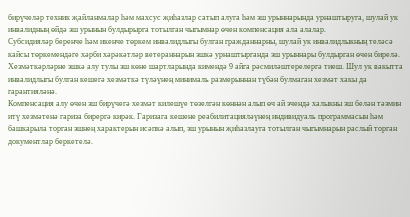бирүчеләр техник җайланмалар һәм махсус җиһазлар сатып алуга һәм эш урыннарында урнаштыруга, шулай ук инвалидның өйдә эш урынын булдырырга тотылган чыгымнар өчен компенсация ала алалар.
Субсидияләр беренче һәм икенче төркем инвалидлыгы булган гражданнарны, шулай ук инвалидлыкның теләсә кайсы төркемендәге хәрби хәрәкәтләр ветераннарын эшкә урнаштырганда эш урыннары булдырган өчен бирелә. Хезмәткәрләрне эшкә алу тулы эш көне шартларында кимендә 9 айга рәсмиләштерелергә тиеш. Шул ук вакытта инвалидлыгы булган кешегә хезмәткә түләүнең минималь размерыннан түбән булмаган хезмәт хакы да гарантияләнә.
Компенсация алу өчен эш бирүчегә хезмәт килешүе төзелгән көннән алып өч ай эчендә халыкны эш белән тәэмин итү хезмәтенә гариза бирергә кирәк. Гаризага кешене реабилитацияләүнең индивидуаль программасын һәм башкарыла торган эшнең характерын исәпкә алып, эш урынын җиһазлауга тотылган чыгымнарын раслый торган документлар беркетелә.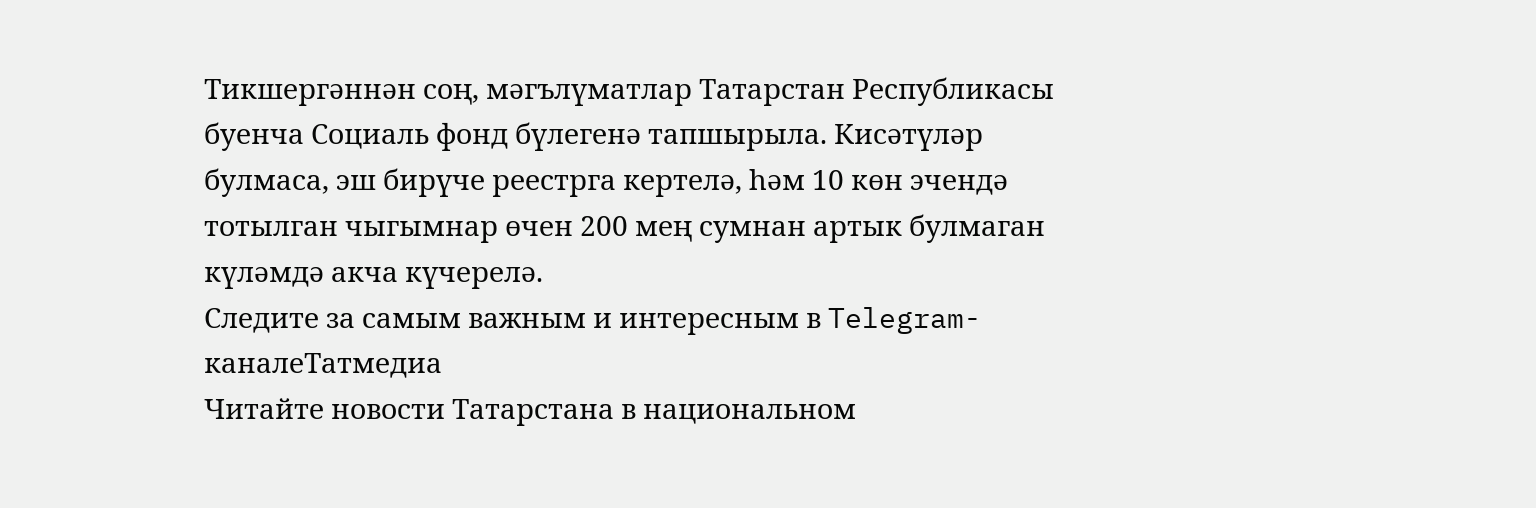Тикшергәннән соң, мәгълүматлар Татарстан Республикасы буенча Социаль фонд бүлегенә тапшырыла. Кисәтүләр булмаса, эш бирүче реестрга кертелә, һәм 10 көн эчендә тотылган чыгымнар өчен 200 мең сумнан артык булмаган күләмдә акча күчерелә.
Следите за самым важным и интересным в Telegram-каналеТатмедиа
Читайте новости Татарстана в национальном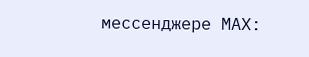мессенджере MАХ: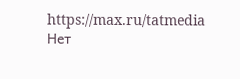https://max.ru/tatmedia
Нет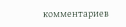комментариев